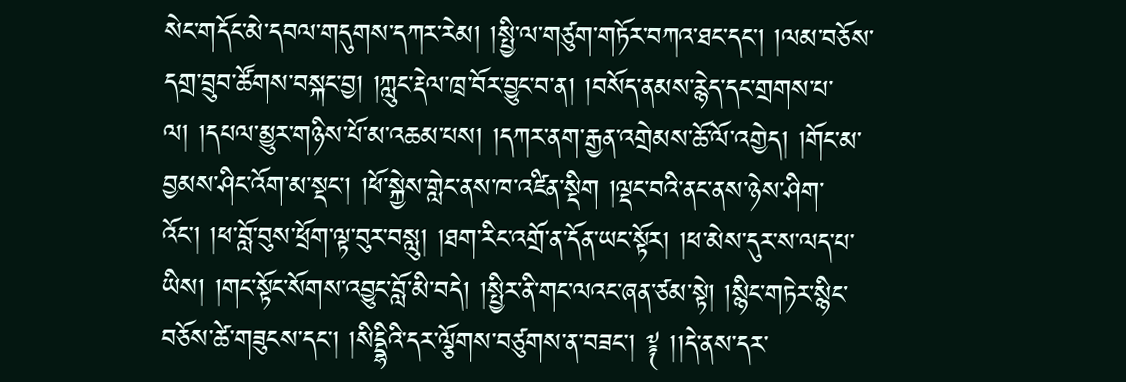སེང་གདོང་མེ་དབལ་གདུགས་དཀར་རེམ། །སྤྱི་ལ་གཙུག་གཏོར་བཀའ་ཐང་དང་། །ལམ་བཅོས་དགྲ་བྲུབ་ཚོགས་བསྐང་བྱ། །ཀླུང་རྡེལ་ཁྲ་བོར་བྱུང་བ་ན། །བསོད་ནམས་རྙེད་དང་གྲགས་པ་ལ། །དཔལ་མྱུར་གཉིས་པོ་མ་འཆམ་པས། །དཀར་ནག་རྒྱན་འགྲེམས་ཆོ་ལོ་འགྱེད། །གོང་མ་བྱམས་ཤིང་འོག་མ་སྡང་། །ཕོ་སྐྱེས་གླེང་ནས་ཁ་འཛིན་སྡིག །ལྡང་བའི་ནང་ནས་ཉེས་ཤིག་འོང་། །ཕ་བློ་བུས་ཕྲོག་ལྟ་བུར་བསླུ། །ཐག་རིང་འགྲོ་ན་དོན་ཡང་སྟོར། །ཕ་མེས་དུར་ས་ལད་པ་ཡིས། །གང་སྟོང་སོགས་འབྱུང་བློ་མི་བདེ། །སྤྱིར་ནི་གང་ལའང་ཞན་ཙམ་སྟེ། །སྙིང་གཏེར་སྙིང་བཅོས་ཚེ་གཟུངས་དང་། །སིདྡྷིའི་དར་ལྕོགས་བཙུགས་ན་བཟང་། ༈ །།དེ་ནས་དར་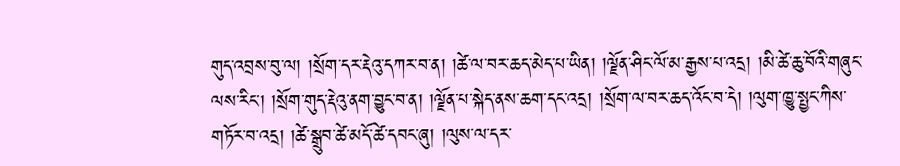གུད་འབྲས་བུ་ལ། །སྲོག་དར་རྡེའུ་དཀར་བ་ན། །ཚེ་ལ་བར་ཆད་མེད་པ་ཡིན། །ལྗོན་ཤིང་ལོ་མ་རྒྱས་པ་འདྲ། །མི་ཚེ་ཆུ་བོའི་གཞུང་ལས་རིང་། །སྲོག་གུད་རྡེའུ་ནག་བྱུང་བ་ན། །ལྗོན་པ་སྐེད་ནས་ཆག་དང་འདྲ། །སྲོག་ལ་བར་ཆད་འོང་བ་དེ། །ལུག་ཁྱུ་སྤྱང་ཀིས་གཏོར་བ་འདྲ། །ཚེ་སྒྲུབ་ཚེ་མདོ་ཚེ་དབང་ཞུ། །ལུས་ལ་དར་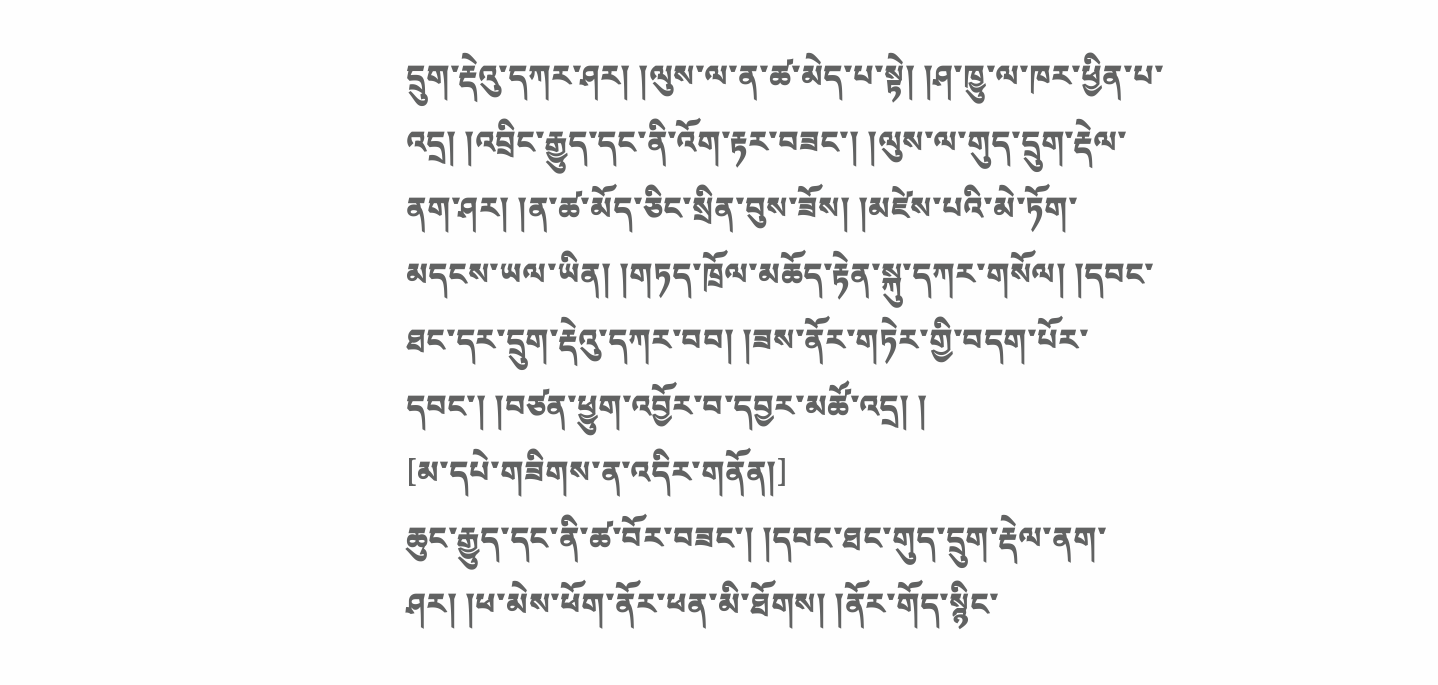དྲུག་རྡེའུ་དཀར་ཤར། །ལུས་ལ་ན་ཚ་མེད་པ་སྟེ། །ཤ་ཁྱུ་ལ་ཁར་ཕྱིན་པ་འདྲ། །འབྲིང་རྒྱུད་དང་ནི་འོག་རྟར་བཟང་། །ལུས་ལ་གུད་དྲུག་རྡེལ་ནག་ཤར། །ན་ཚ་མོད་ཅིང་སྲིན་བུས་ཟོས། །མཛེས་པའི་མེ་ཏོག་མདངས་ཡལ་ཡིན། །གཏད་ཁྲོལ་མཆོད་རྟེན་སྐུ་དཀར་གསོལ། །དབང་ཐང་དར་དྲུག་རྡེའུ་དཀར་བབ། །ཟས་ནོར་གཏེར་གྱི་བདག་པོར་དབང་། །བཙན་ཕྱུག་འབྱོར་བ་དབྱར་མཚོ་འདྲ། །
[མ་དཔེ་གཟིགས་ན་འདིར་གནོན།]
ཆུང་རྒྱུད་དང་ནི་ཚ་བོར་བཟང་། །དབང་ཐང་གུད་དྲུག་རྡེལ་ནག་ཤར། །ཕ་མེས་ཕོག་ནོར་ཕན་མི་ཐོགས། །ནོར་གོད་སྙིང་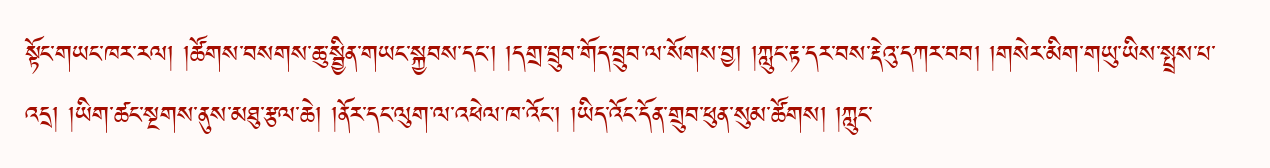སྟོང་གཡང་ཁར་རལ། །ཚོགས་བསགས་ཆུ་སྦྱིན་གཡང་སྐྱབས་དང་། །དགྲ་བྲུབ་གོད་བྲུབ་ལ་སོགས་བྱ། །ཀླུང་རྟ་དར་བས་རྡེའུ་དཀར་བབ། །གསེར་མིག་གཡུ་ཡིས་སྤྲས་པ་འདྲ། །ཡིག་ཚང་སྔགས་ནུས་མཐུ་རྩལ་ཆེ། །ནོར་དང་ལུག་ལ་འཕེལ་ཁ་འོང་། །ཡིད་འོང་དོན་གྲུབ་ཕུན་སུམ་ཚོགས། །ཀླུང་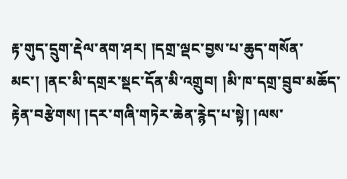རྟ་གུད་དྲུག་རྡེལ་ནག་ཤར། །དགྲ་ལྡང་བྱས་པ་ཆུད་གསོན་མང་། །ནང་མི་དགྲར་སྡང་དོན་མི་འགྲུབ། །མི་ཁ་དགྲ་བྲུབ་མཆོད་རྟེན་བརྩེགས། །དར་གཞི་གཏེར་ཆེན་རྙེད་པ་སྟེ། །ལས་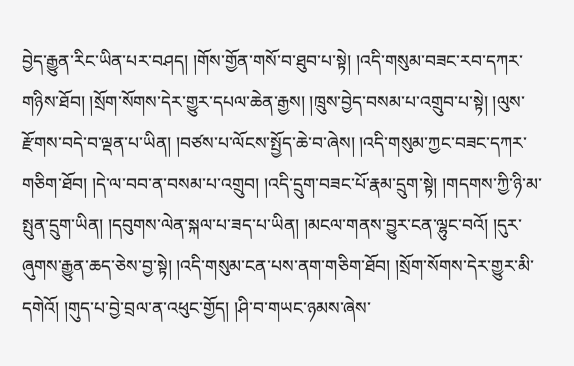བྱེད་རྒྱུན་རིང་ཡིན་པར་བཤད། །གོས་གྱོན་གསོ་བ་ཐུབ་པ་སྟེ། །འདི་གསུམ་བཟང་རབ་དཀར་གཉིས་ཐོབ། །སྲོག་སོགས་དེར་གྱུར་དཔལ་ཆེན་རྒྱས། །ཁྲུས་བྱེད་བསམ་པ་འགྲུབ་པ་སྟེ། །ལུས་རྫོགས་བདེ་བ་ལྡན་པ་ཡིན། །བཙས་པ་ལོངས་སྤྱོད་ཆེ་བ་ཞེས། །འདི་གསུམ་ཀྱང་བཟང་དཀར་གཅིག་ཐོབ། །དེ་ལ་བབ་ན་བསམ་པ་འགྲུབ། །འདི་དྲུག་བཟང་པོ་རྣམ་དྲུག་སྟེ། །གདགས་ཀྱི་ཉི་མ་སྤུན་དྲུག་ཡིན། །དབུགས་ལེན་སྐལ་པ་ཟད་པ་ཡིན། །མངལ་གནས་བྱུར་ངན་ལྷུང་བའོ། །དུར་ཞུགས་རྒྱུན་ཆད་ཅེས་བྱ་སྟེ། །འདི་གསུམ་ངན་པས་ནག་གཅིག་ཐོབ། །སྲོག་སོགས་དེར་གྱུར་མི་དགེའོ། །གུད་པ་བྱེ་བྲལ་ན་འཕུང་གྱོད། །ཤི་བ་གཡང་ཉམས་ཞེས་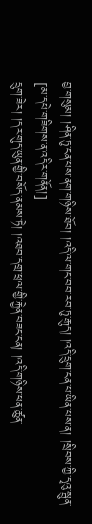བྱ་གསུམ། །ཤིན་ཏུ་ངན་པས་ནག་གཉིས་ཐོབ། །འདི་ལ་གང་བབ་རབ་ཏུ་རྒུད། །འདི་དྲུག་ངན་པ་ཡིན་པས་ན། །སྲིབས་ཀྱི་དྭའུ་སྦུན་
[མ་དཔེ་གཟིགས་ན་འདིར་གནོན།]
དྲུག་ཟེར། །དར་གུད་ཡུན་གྱི་བསོད་ནམས་ཏེ། །འཐབ་དགྲ་ཕྲལ་གྱི་རྐྱེན་བཟང་ངན། །འདི་གཉིས་ཕན་ཚུན་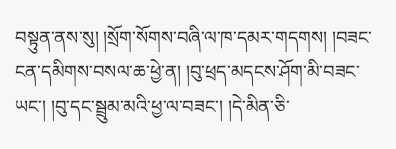བསྟུན་ནས་སུ། །སྲོག་སོགས་བཞི་ལ་ཁ་དམར་གདགས། །བཟང་ངན་དམིགས་བསལ་ཆ་ཕྱེ་ན། །བུ་ཕྲད་མདངས་ཤོག་མི་བཟང་ཡང་། །བུ་དང་སྦྲུམ་མའི་ཕྱ་ལ་བཟང་། །དེ་མིན་ཅི་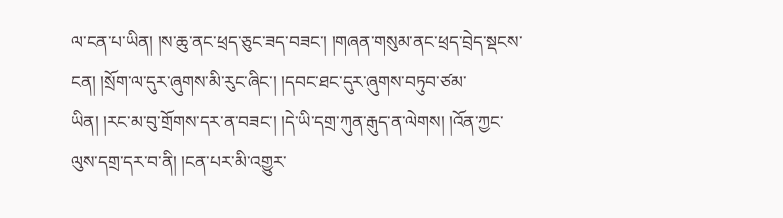ལ་ངན་པ་ཡིན། །ས་ཆུ་ནང་ཕྲད་ཅུང་ཟད་བཟང་། །གཞན་གསུམ་ནང་ཕྲད་བྲེད་སྡངས་ངན། །སྲོག་ལ་དུར་ཞུགས་མི་རུང་ཞིང་། །དབང་ཐང་དུར་ཞུགས་བཏུབ་ཙམ་ཡིན། །རང་མ་བུ་གྲོགས་དར་ན་བཟང་། །དེ་ཡི་དགྲ་ཀུན་རྒུད་ན་ལེགས། །འོན་ཀྱང་ལུས་དགྲ་དར་བ་ནི། །ངན་པར་མི་འགྱུར་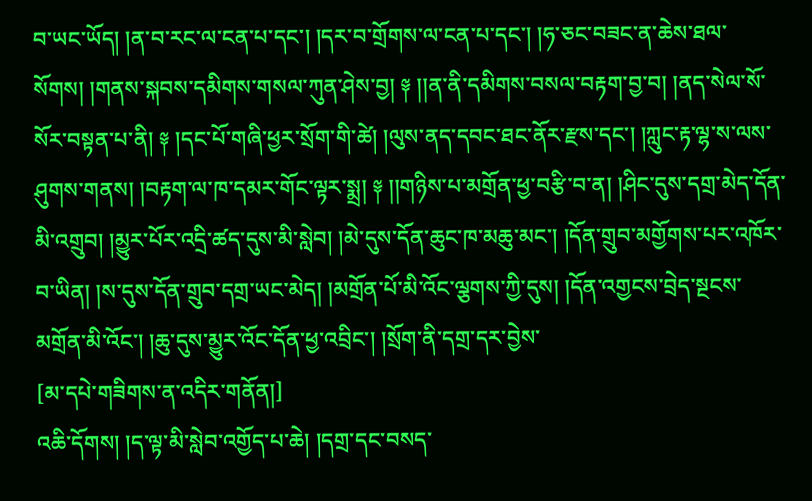བ་ཡང་ཡོད། །ན་བ་རང་ལ་ངན་པ་དང་། །དར་བ་གྲོགས་ལ་ངན་པ་དང་། །ཧ་ཅང་བཟང་ན་ཆེས་ཐལ་སོགས། །གནས་སྐབས་དམིགས་གསལ་ཀུན་ཤེས་བྱ། ༈ །།ན་ནི་དམིགས་བསལ་བརྟག་བྱ་བ། །ནད་སེལ་སོ་སོར་བསྟན་པ་ནི། ༈ །དང་པོ་གཞི་ཕྱར་སྲོག་གི་ཚེ། །ལུས་ནད་དབང་ཐང་ནོར་རྫས་དང་། །ཀླུང་རྟ་ལྷ་ས་ལས་ཤུགས་གནས། །བརྟག་ལ་ཁ་དམར་གོང་ལྟར་སྨྲ། ༈ །།གཉིས་པ་མགྲོན་ཕྱ་བརྩི་བ་ན། །ཤིང་དུས་དགྲ་མེད་དོན་མི་འགྲུབ། །མྱུར་པོར་འདྲི་ཚད་དུས་མི་སླེབ། །མེ་དུས་དོན་ཆུང་ཁ་མཆུ་མང་། །དོན་གྲུབ་མགྱོགས་པར་འཁོར་བ་ཡིན། །ས་དུས་དོན་གྲུབ་དགྲ་ཡང་མེད། །མགྲོན་པོ་མི་འོང་ལྕགས་ཀྱི་དུས། །དོན་འགྱངས་བྲེད་སྔངས་མགྲོན་མི་འོང་། །ཆུ་དུས་མྱུར་འོང་དོན་ཕྱ་འབྲིང་། །སྲོག་ནི་དགྲ་དར་བྱེས་
[མ་དཔེ་གཟིགས་ན་འདིར་གནོན།]
འཆི་དོགས། །ད་ལྟ་མི་སླེབ་འགྱོད་པ་ཆེ། །དགྲ་དང་བསད་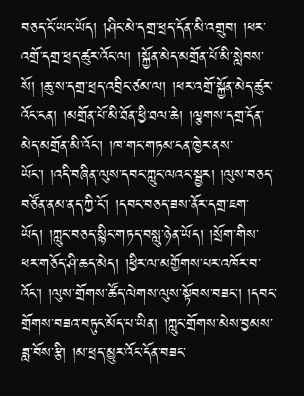བཅད་ངོ་ཡང་ཡོད། །ཤིང་མེ་དགྲ་ཕྲད་དོན་མི་འགྲུབ། །ཕར་འགྲོ་དགྲ་ཕྲད་ཚུར་འོང་ལ། །སྐྱོན་མེད་མགྲོན་པོ་མི་སླེབས་སོ། །ཆུ་ས་དགྲ་ཕྲད་འབྲིང་ཙམ་ལ། །ཕར་འགྲོ་སྐྱོན་མེད་ཚུར་འོང་ངན། །མགྲོན་པོ་མི་ཐོན་ཕྱི་ཐལ་ཆེ། །ལྕགས་དགྲ་དོན་མེད་མགྲོན་མི་འོང་། །ཁ་གང་གཏམ་ངན་ཁྱེར་ནས་ཡོང་། །འདི་བཞིན་ལུས་དབང་ཀླུང་ལའང་སྦྱར། །ལུས་བཅད་བཙོན་ནམ་ནད་ཀྱི་ངོ་། །དབང་བཅད་ཟས་ནོར་དགྲ་ཇག་ཡོད། །ཀླུང་བཅད་སྙིང་གཏད་བསླུ་ཉེན་ཡོད། །སྲོག་གིས་ཕར་གཅོད་ཤི་ཆད་མེད། །ཕྱིར་ལ་མགྱོགས་པར་འཁོར་བ་འོང་། །ལུས་གྲོགས་ཚོད་ལེགས་ལུས་སྟོབས་བཟང་། །དབང་གྲོགས་བཟའ་བཏུང་མོད་པ་ཡིན། །ཀླུང་གྲོགས་མེས་བྱམས་ཟླ་བོས་རྩི། །མ་ཕྲད་མྱུར་འོང་དོན་བཟང་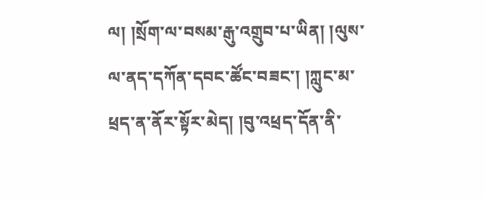ལ། །སྲོག་ལ་བསམ་རྒུ་འགྲུབ་པ་ཡིན། །ལུས་ལ་ནད་དཀོན་དབང་ཚོང་བཟང་། །ཀླུང་མ་ཕྲད་ན་ནོར་སྟོར་མེད། །བུ་འཕྲད་དོན་ནི་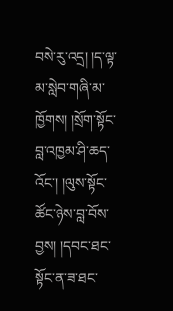བསེ་རུ་འདྲ། །ད་ལྟ་མ་སླེབ་གཞི་མ་ཁྱོགས། །སྲོག་སྟོང་བླ་འཁྱམ་ཤི་ཆད་འོང་། །ལུས་སྟོང་ཚོང་ཉེས་བླ་བོས་བྱས། །དབང་ཐང་སྟོང་ན་ཟ་ཐང་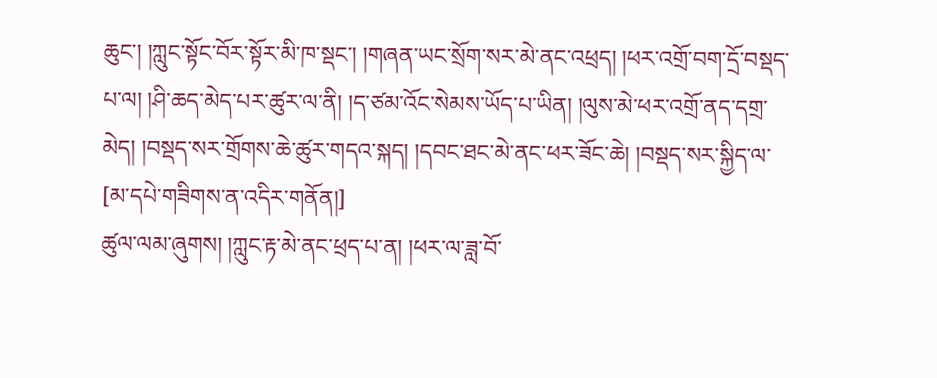ཆུང་། །ཀླུང་སྟོང་བོར་སྟོར་མི་ཁ་སྡང་། །གཞན་ཡང་སྲོག་སར་མེ་ནང་འཕྲད། །ཕར་འགྲོ་བག་དྲོ་བསྡད་པ་ལ། །ཤི་ཆད་མེད་པར་ཚུར་ལ་ནི། །ད་ཙམ་འོང་སེམས་ཡོད་པ་ཡིན། །ལུས་མེ་ཕར་འགྲོ་ནད་དགྲ་མེད། །བསྡད་སར་གྲོགས་ཆེ་ཚུར་གདའ་སྐད། །དབང་ཐང་མེ་ནང་ཕར་ཟོང་ཆེ། །བསྡད་སར་སྐྱིད་ལ་
[མ་དཔེ་གཟིགས་ན་འདིར་གནོན།]
ཚུལ་ལམ་ཞུགས། །ཀླུང་རྟ་མེ་ནང་ཕྲད་པ་ན། །ཕར་ལ་ཟླ་བོ་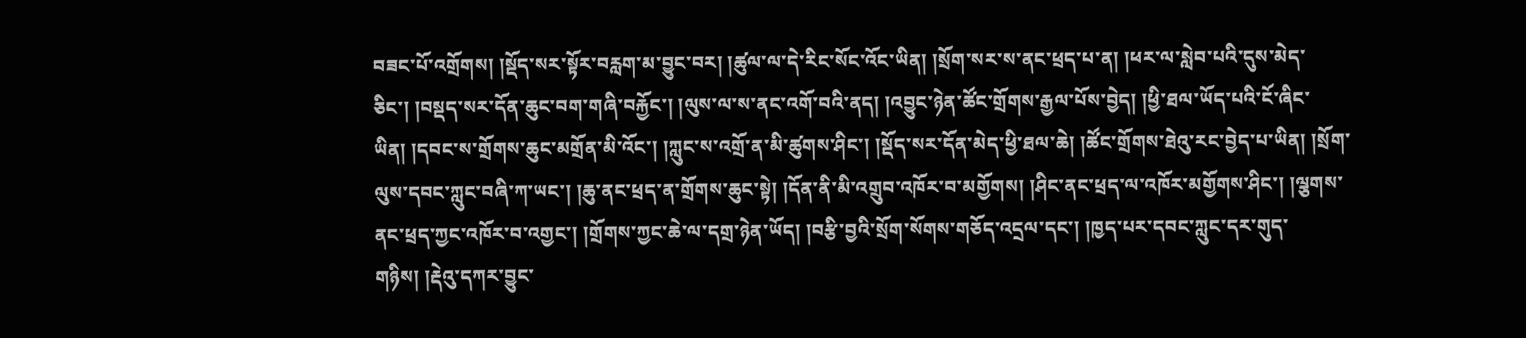བཟང་པོ་འགྲོགས། །སྡོད་སར་སྟོར་བརླག་མ་བྱུང་བར། །ཚུལ་ལ་དེ་རིང་སོང་འོང་ཡིན། །སྲོག་སར་ས་ནང་ཕྲད་པ་ན། །ཕར་ལ་སླེབ་པའི་དུས་མེད་ཅིང་། །བསྡད་སར་དོན་ཆུང་བག་གཞི་བརྐྱོང་། །ལུས་ལ་ས་ནང་འགོ་བའི་ནད། །འབྱུང་ཉེན་ཚོང་གྲོགས་རྒྱལ་པོས་བྱེད། །ཕྱི་ཐལ་ཡོད་པའི་ངོ་ཞིང་ཡིན། །དབང་ས་གྲོགས་ཆུང་མགྲོན་མི་འོང་། །ཀླུང་ས་འགྲོ་ན་མི་ཚུགས་ཤིང་། །སྡོད་སར་དོན་མེད་ཕྱི་ཐལ་ཆེ། །ཚོང་གྲོགས་ཐེའུ་རང་བྱེད་པ་ཡིན། །སྲོག་ལུས་དབང་ཀླུང་བཞི་ཀ་ཡང་། །ཆུ་ནང་ཕྲད་ན་གྲོགས་ཆུང་སྟེ། །དོན་ནི་མི་འགྲུབ་འཁོར་བ་མགྱོགས། །ཤིང་ནང་ཕྲད་ལ་འཁོར་མགྱོགས་ཤིང་། །ལྕགས་ནང་ཕྲད་ཀྱང་འཁོར་བ་འགྱང་། །གྲོགས་ཀྱང་ཆེ་ལ་དགྲ་ཉེན་ཡོད། །བརྩི་བྱའི་སྲོག་སོགས་གཅོད་འདྲལ་དང་། །ཁྱད་པར་དབང་ཀླུང་དར་གུད་གཉིས། །རྡེའུ་དཀར་བྱུང་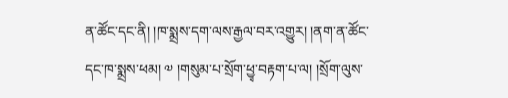ན་ཚོང་དང་ནི། །ཁ་སྨྲས་དག་ལས་རྒྱལ་བར་འགྱུར། །ནག་ན་ཚོང་དང་ཁ་སྨྲས་ཕམ། ༧ །གསུམ་པ་སྲོག་ཕྱྭ་བརྟག་པ་ལ། །སྲོག་ལུས་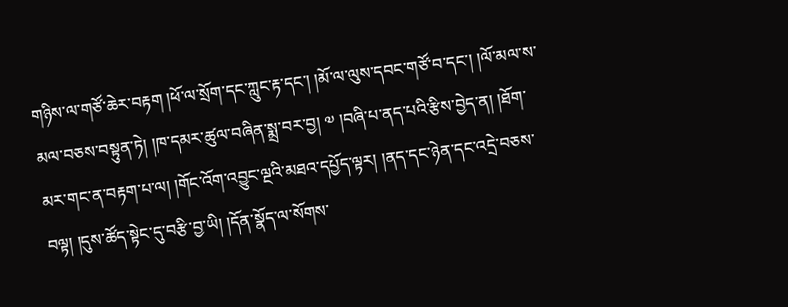གཉིས་ལ་གཙོ་ཆེར་བརྟག །ཕོ་ལ་སྲོག་དང་ཀླུང་རྟ་དང་། །མོ་ལ་ལུས་དབང་གཙོ་བ་དང་། །ལོ་མལ་ས་མལ་བཅས་བསྟུན་ཏེ། །ཁ་དམར་ཚུལ་བཞིན་སྨྲ་བར་བྱ། ༧ །བཞི་པ་ནད་པའི་རྩིས་བྱེད་ན། །ཐོག་མར་གང་ན་བརྟག་པ་ལ། །གོང་འོག་འབྱུང་ལྔའི་མཐའ་དཔྱོད་ལྟར། །ནད་དང་ཉེན་དང་འདྲེ་བཅས་བལྟ། །དུས་ཚོད་སྟེང་དུ་བརྩི་བྱ་ཡི། །དོན་སྣོད་ལ་སོགས་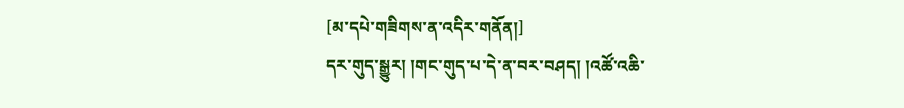[མ་དཔེ་གཟིགས་ན་འདིར་གནོན།]
དར་གུད་སྒྱུར། །གང་གུད་པ་དེ་ན་བར་བཤད། །འཚོ་འཆི་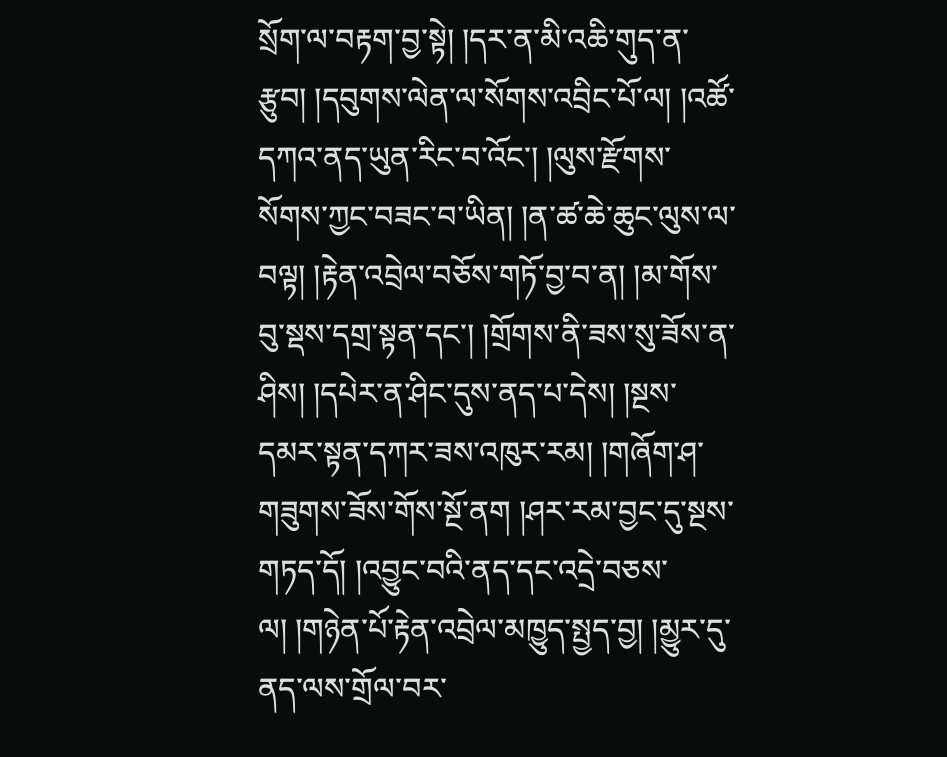སྲོག་ལ་བརྟག་བྱ་སྟེ། །དར་ན་མི་འཆི་གུད་ན་རྩུབ། །དབུགས་ལེན་ལ་སོགས་འབྲིང་པོ་ལ། །འཚོ་དཀའ་ནད་ཡུན་རིང་བ་འོང་། །ལུས་རྫོགས་སོགས་ཀྱང་བཟང་བ་ཡིན། །ན་ཚ་ཆེ་ཆུང་ལུས་ལ་བལྟ། །རྟེན་འབྲེལ་བཅོས་གཏོ་བྱ་བ་ན། །མ་གོས་བུ་སྡས་དགྲ་སྟན་དང་། །གྲོགས་ནི་ཟས་སུ་ཟོས་ན་ཤིས། །དཔེར་ན་ཤིང་དུས་ནད་པ་དེས། །སྔས་དམར་སྟན་དཀར་ཟས་འཁུར་རམ། །གཞོག་ཤ་གཟུགས་ཟོས་གོས་སྔོ་ནག །ཤར་རམ་བྱང་དུ་སྔས་གཏད་དོ། །འབྱུང་བའི་ནད་དང་འདྲེ་བཅས་ལ། །གཉེན་པོ་རྟེན་འབྲེལ་མཁྱུད་སྤྱད་བྱ། །མྱུར་དུ་ནད་ལས་གྲོལ་བར་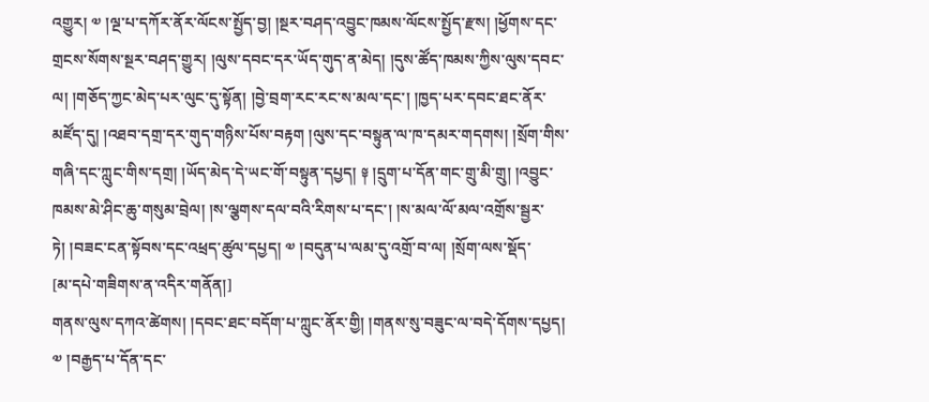འགྱུར། ༧ །ལྔ་པ་དཀོར་ནོར་ལོངས་སྤྱོད་བྱ། །སྔར་བཤད་འབྱུང་ཁམས་ལོངས་སྤྱོད་རྫས། །ཕྱོགས་དང་གྲངས་སོགས་སྔར་བཤད་གྱུར། །ལུས་དབང་དར་ཡོད་གུད་ན་མེད། །དུས་ཚོད་ཁམས་ཀྱིས་ལུས་དབང་ལ། །གཅོད་ཀྱང་མེད་པར་ལུང་དུ་སྟོན། །བྱེ་བྲག་རང་རང་ས་མལ་དང་། །ཁྱད་པར་དབང་ཐང་ནོར་མཛོད་དུ། །འཐབ་དགྲ་དར་གུད་གཉིས་པོས་བརྟག །ལུས་དང་བསྟུན་ལ་ཁ་དམར་གདགས། །སྲོག་གིས་གཞི་དང་ཀླུང་གིས་དགྲ། །ཡོད་མེད་དེ་ཡང་གོ་བསྟུན་དཔྱད། ༈ །དྲུག་པ་དོན་གང་གྲུ་མི་གྲུ། །འབྱུང་ཁམས་མེ་ཤིང་ཆུ་གསུམ་བྲེལ། །ས་ལྕགས་དལ་བའི་རིགས་པ་དང་། །ས་མལ་ལོ་མལ་འགྲོས་སྦྱར་ཏེ། །བཟང་ངན་སྟོབས་དང་འཕྲད་ཚུལ་དཔྱད། ༧ །བདུན་པ་ལམ་དུ་འགྲོ་བ་ལ། །སྲོག་ལས་སྡོད་
[མ་དཔེ་གཟིགས་ན་འདིར་གནོན།]
གནས་ལུས་དཀའ་ཚེགས། །དབང་ཐང་བདོག་པ་ཀླུང་ནོར་གྱི། །གནས་སུ་བཟུང་ལ་བདེ་དོགས་དཔྱད། ༧ །བརྒྱད་པ་དོན་དང་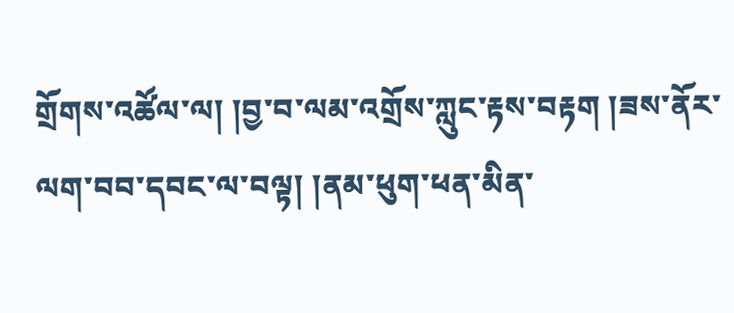གྲོགས་འཚོལ་ལ། །བྱ་བ་ལམ་འགྲོས་ཀླུང་རྟས་བརྟག །ཟས་ནོར་ལག་བབ་དབང་ལ་བལྟ། །ནམ་ཕུག་ཕན་མིན་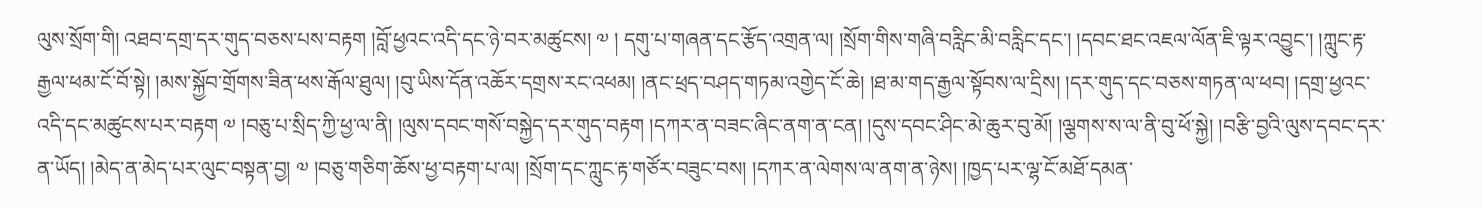ལུས་སྲོག་གི། འཐབ་དགྲ་དར་གུད་བཅས་པས་བརྟག །བློ་ཕྱའང་འདི་དང་ཉེ་བར་མཚུངས། ༧ ། དགུ་པ་གཞན་དང་རྩོད་འགྲན་ལ། །སྲོག་གིས་གཞི་བརླིང་མི་བརླིང་དང་། །དབང་ཐང་འཇལ་ལོན་ཇི་ལྟར་འབྱུང་། །ཀླུང་རྟ་རྒྱལ་ཕམ་ངོ་བོ་སྟེ། །མས་སྐྱོབ་གྲོགས་ཟིན་ཕས་རྒོལ་ཐུལ། །བུ་ཡིས་དོན་འཆོར་དགྲས་རང་འཕམ། །ནང་ཕྲད་བཤད་གཏམ་འགྱེད་ངོ་ཆེ། །ཐ་མ་གད་རྒྱལ་སྟོབས་ལ་དྲིས། །དར་གུད་དང་བཅས་གཏན་ལ་ཕབ། །དགྲ་ཕྱའང་འདི་དང་མཚུངས་པར་བརྟག ༧ །བཅུ་པ་སྲིད་ཀྱི་ཕྱ་ལ་ནི། །ལུས་དབང་གསོ་བསྐྱེད་དར་གུད་བརྟག །དཀར་ན་བཟང་ཞིང་ནག་ན་ངན། །དུས་དབང་ཤིང་མེ་ཆུར་བུ་མོ། །ལྕགས་ས་ལ་ནི་བུ་ཕོ་སྐྱེ། །བརྩི་བྱའི་ལུས་དབང་དར་ན་ཡོད། །མེད་ན་མེད་པར་ལུང་བསྟན་བྱ། ༧ །བཅུ་གཅིག་ཆོས་ཕྱ་བརྟག་པ་ལ། །སྲོག་དང་ཀླུང་རྟ་གཙོར་བཟུང་བས། །དཀར་ན་ལེགས་ལ་ནག་ན་ཉེས། །ཁྱད་པར་ལྷ་ངོ་མཐོ་དམན་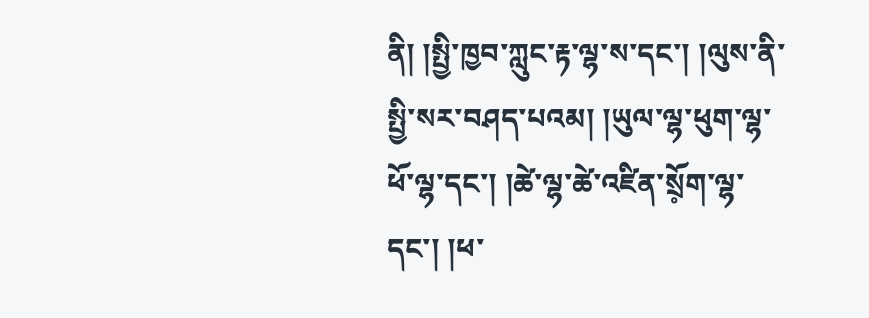ནི། །སྤྱི་ཁྱབ་ཀླུང་རྟ་ལྷ་ས་དང་། །ལུས་ནི་སྤྱི་སར་བཤད་པའམ། །ཡུལ་ལྷ་ཕུག་ལྷ་ཕོ་ལྷ་དང་། །ཚེ་ལྷ་ཚེ་འཛིན་སྲོ༷ག་ལྷ་དང་། །ཕ་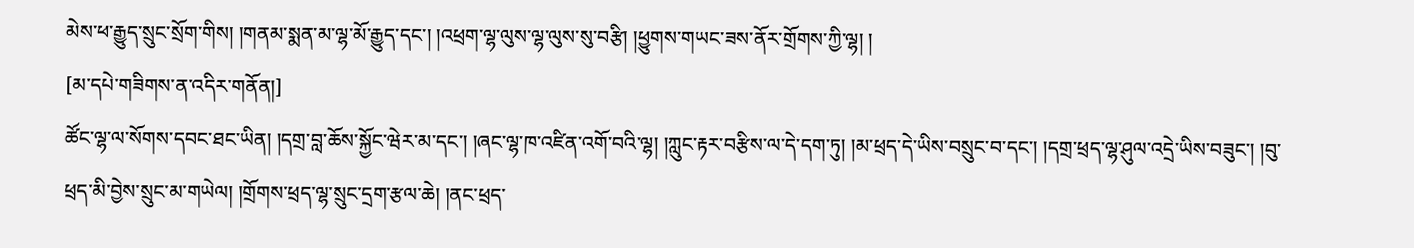མེས་ཕ་རྒྱུད་སྲུང་སྲོག་གིས། །གནམ་སྨན་མ་ལྷ་མོ་རྒྱུད་དང་། །འཕྲག་ལྷ་ལུས་ལྷ་ལུས་སུ་བརྩི། །ཕྱུགས་གཡང་ཟས་ནོར་གྲོགས་ཀྱི་ལྷ། །
[མ་དཔེ་གཟིགས་ན་འདིར་གནོན།]
ཚོང་ལྷ་ལ་སོགས་དབང་ཐང་ཡིན། །དགྲ་བླ་ཆོས་སྐྱོང་ཝེར་མ་དང་། །ཞང་ལྷ་ཁ་འཛིན་འགོ་བའི་ལྷ། །ཀླུང་རྟར་བརྩིས་ལ་དེ་དག་ཏུ། །མ་ཕྲད་དེ་ཡིས་བསྲུང་བ་དང་། །དགྲ་ཕྲད་ལྷ་ཤུལ་འདྲེ་ཡིས་བཟུང་། །བུ་ཕྲད་མི་བྱེས་སྲུང་མ་གཡེལ། །གྲོགས་ཕྲད་ལྷ་སྲུང་དྲག་རྩལ་ཆེ། །ནང་ཕྲད་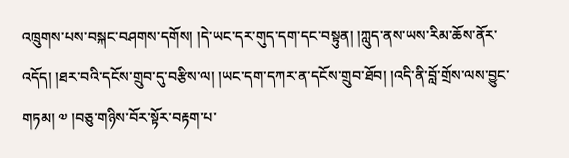འཁྲུགས་པས་བསྐང་བཤགས་དགོས། །དེ་ཡང་དར་གུད་དག་དང་བསྟུན། །ཀླུད་ནས་ཡས་རིམ་ཆོས་ནོར་འདོད། །ཐར་བའི་དངོས་གྲུབ་དུ་བརྩིས་ལ། །ཡང་དག་དཀར་ན་དངོས་གྲུབ་ཐོབ། །འདི་ནི་བློ་གྲོས་ལས་བྱུང་གཏམ། ༧ །བཅུ་གཉིས་བོར་སྟོར་བརྟག་པ་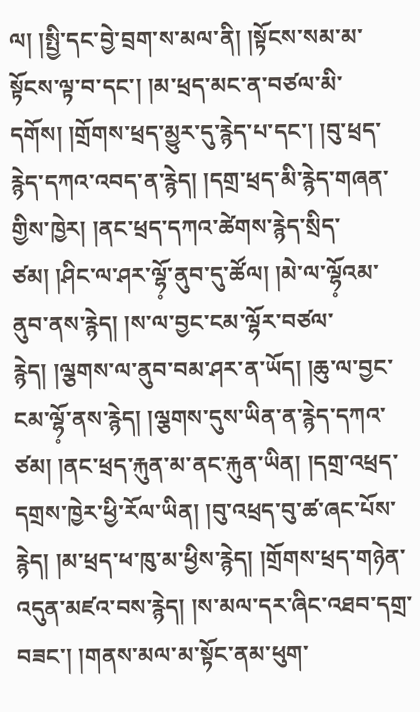ལ། །སྤྱི་དང་བྱེ་བྲག་ས་མལ་ནི། །སྟོངས་སམ་མ་སྟོངས་ལྟ་བ་དང་། །མ་ཕྲད་མང་ན་བཙལ་མི་དགོས། །གྲོགས་ཕྲད་མྱུར་དུ་རྙེད་པ་དང་། །བུ་ཕྲད་རྙེད་དཀའ་འབད་ན་རྙེད། །དགྲ་ཕྲད་མི་རྙེད་གཞན་གྱིས་ཁྱེར། །ནང་ཕྲད་དཀའ་ཚེགས་རྙེད་སྲིད་ཙམ། །ཤིང་ལ་ཤར་ལྷོ༷་ནུབ་དུ་ཚོལ། །མེ་ལ་ལྷོ༷འམ་ནུབ་ནས་རྙེད། །ས་ལ་བྱང་ངམ་ལྷོར་བཙལ་རྙེད། །ལྕགས་ལ་ནུབ་བམ་ཤར་ན་ཡོད། །ཆུ་ལ་བྱང་ངམ་ལྷོ༷་ནས་རྙེད། །ལྕགས་དུས་ཡིན་ན་རྙེད་དཀའ་ཙམ། །ནང་ཕྲད་རྐུན་མ་ནང་རྐུན་ཡིན། །དགྲ་འཕྲད་དགྲས་ཁྱེར་ཕྱི་རོལ་ཡིན། །བུ་འཕྲད་བུ་ཚ་ཞང་པོས་རྙེད། །མ་ཕྲད་ཕ་ཁུ་མ་ཕྱིས་རྙེད། །གྲོགས་ཕྲད་གཉེན་འདུན་མཛའ་བས་རྙེད། །ས་མལ་དར་ཞིང་འཐབ་དགྲ་བཟང་། །གནས་མལ་མ་སྟོང་ནམ་ཕུག་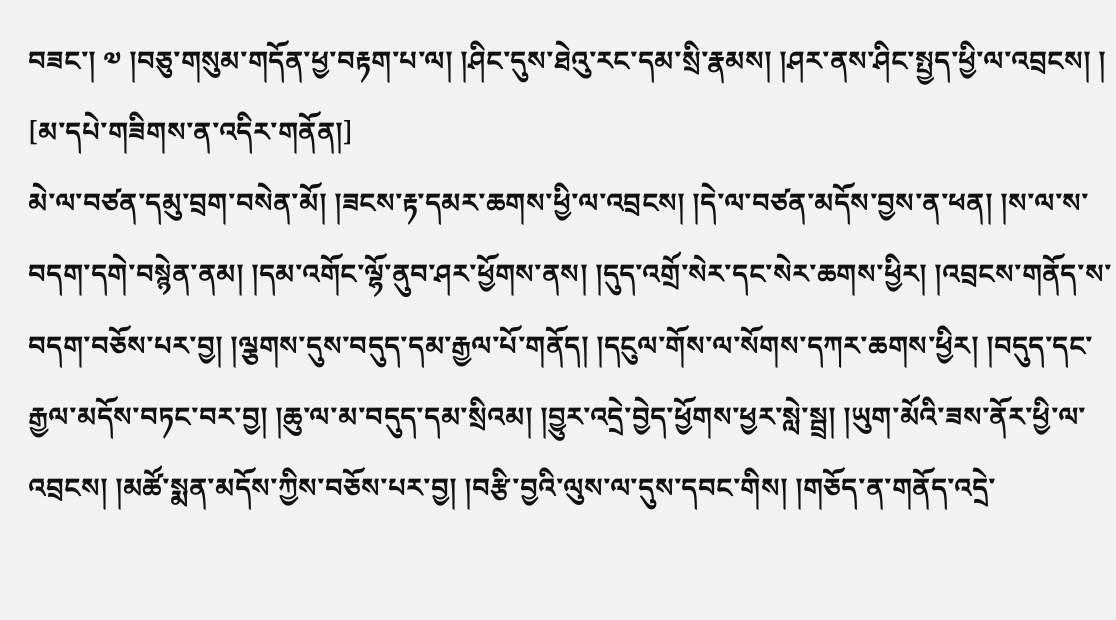བཟང་། ༧ །བཅུ་གསུམ་གདོན་ཕྱ་བརྟག་པ་ལ། །ཤིང་དུས་ཐེའུ་རང་དམ་སྲི་རྣམས། །ཤར་ནས་ཤིང་སྤྱད་ཕྱི་ལ་འབྲངས། །
[མ་དཔེ་གཟིགས་ན་འདིར་གནོན།]
མེ་ལ་བཙན་དམུ་བྲག་བསེན་མོ། །ཟངས་རྟ་དམར་ཆགས་ཕྱི་ལ་འབྲངས། །དེ་ལ་བཙན་མདོས་བྱས་ན་ཕན། །ས་ལ་ས་བདག་དགེ་བསྙེན་ནམ། །དམ་འགོང་ལྷོ་ནུབ་ཤར་ཕྱོགས་ནས། །དུད་འགྲོ་སེར་དང་སེར་ཆགས་ཕྱིར། །འབྲངས་གནོད་ས་བདག་བཅོས་པར་བྱ། །ལྕགས་དུས་བདུད་དམ་རྒྱལ་པོ་གནོད། །དངུལ་གོས་ལ་སོགས་དཀར་ཆགས་ཕྱིར། །བདུད་དང་རྒྱལ་མདོས་བཏང་བར་བྱ། །ཆུ་ལ་མ་བདུད་དམ་སྲིའམ། །བྱུར་འདྲེ་བྱེད་ཕྱོགས་ཕྱར་སླེ་སྦྲ། །ཡུག་མོའི་ཟས་ནོར་ཕྱི་ལ་འབྲངས། །མཚོ་སྨན་མདོས་ཀྱིས་བཅོས་པར་བྱ། །བརྩི་བྱའི་ལུས་ལ་དུས་དབང་གིས། །གཅོད་ན་གནོད་འདྲེ་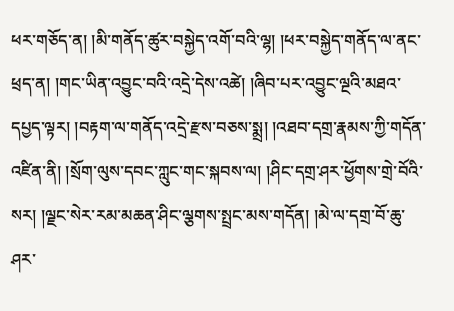ཕར་གཅོད་ན། །མི་གནོད་ཚུར་བསྐྱེད་འགོ་བའི་ལྷ། །ཕར་བསྐྱེད་གནོད་ལ་ནང་ཕྲད་ན། །གང་ཡིན་འབྱུང་བའི་འདྲེ་དེས་འཚེ། །ཞིབ་པར་འབྱུང་ལྔའི་མཐའ་དཔྱད་ལྟར། །བརྟག་ལ་གནོད་འདྲེ་རྫས་བཅས་སྨྲ། །འཐབ་དགྲ་རྣམས་ཀྱི་གདོན་འཛིན་ནི། །སྲོག་ལུས་དབང་ཀླུང་གང་སྐབས་ལ། །ཤིང་དགྲ་ཤར་ཕྱོགས་གྲེ་བོའི་སར། །ལྗང་སེར་རམ་མཆན་ཤིང་ལྕགས་སྤྲང་མས་གདོན། །མེ་ལ་དགྲ་བོ་ཆུ་ཤར་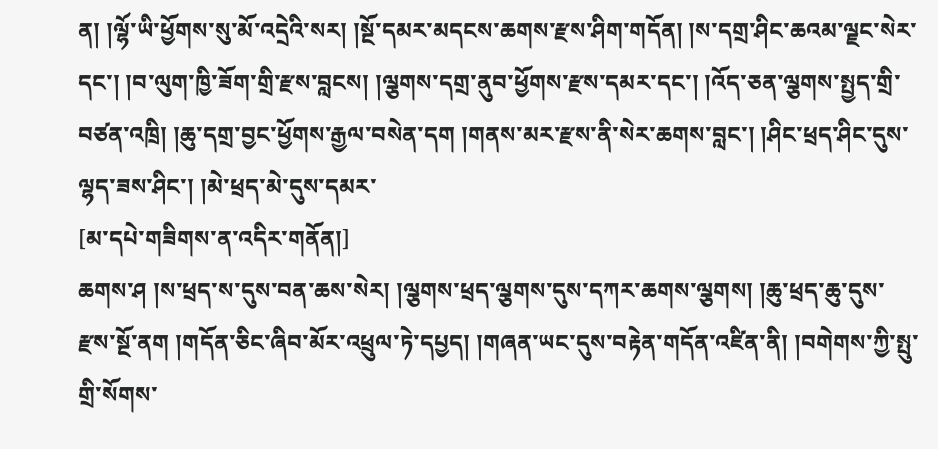ན། །ལྷོ་ཡི་ཕྱོགས་སུ་མོ་འདྲེའི་སར། །སྔོ་དམར་མདངས་ཆགས་རྫས་ཤིག་གདོན། །ས་དགྲ་ཤིང་ཆའམ་ལྗང་སེར་དང་། །བ་ལུག་ཁྱི་ཟོག་གྲི་རྫས་བླངས། །ལྕགས་དགྲ་ནུབ་ཕྱོགས་རྫས་དམར་དང་། །འོད་ཅན་ལྕགས་སྤྱད་གྲི་བཙན་འཁྲི། །ཆུ་དགྲ་བྱང་ཕྱོགས་རྒྱལ་བསེན་དག །གནས་མར་རྫས་ནི་སེར་ཆགས་བླང་། །ཤིང་ཕྲད་ཤིང་དུས་ལྷད་ཟས་ཤིང་། །མེ་ཕྲད་མེ་དུས་དམར་
[མ་དཔེ་གཟིགས་ན་འདིར་གནོན།]
ཆགས་ཤ །ས་ཕྲད་ས་དུས་བན་ཆས་སེར། །ལྕགས་ཕྲད་ལྕགས་དུས་དཀར་ཆགས་ལྕགས། །ཆུ་ཕྲད་ཆུ་དུས་རྫས་སྔོ་ནག །གདོན་ཅིང་ཞིབ་མོར་འཕྲུལ་ཏེ་དཔྱད། །གཞན་ཡང་དུས་བརྟེན་གདོན་འཛིན་ནི། །བགེགས་ཀྱི་སྤུ་གྲི་སོགས་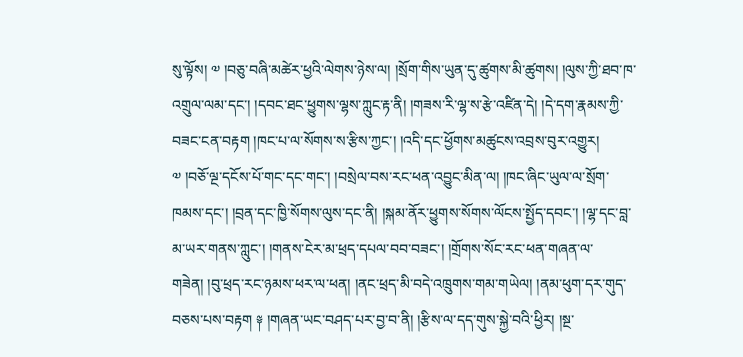སུ་ལྟོས། ༧ །བཅུ་བཞི་མཚེར་ཕྱའི་ལེགས་ཉེས་ལ། །སྲོག་གིས་ཡུན་དུ་ཚུགས་མི་ཚུགས། །ལུས་ཀྱི་ཐབ་ཁ་འགྲུལ་ལམ་དང་། །དབང་ཐང་ཕྱུགས་ལྷས་ཀླུང་རྟ་ནི། །གཟས་རི་ལྷ་ས་རྩེ་འཛིན་དེ། །དེ་དག་རྣམས་ཀྱི་བཟང་ངན་བརྟག །ཁང་པ་ལ་སོགས་ས་རྩིས་ཀྱང་། །འདི་དང་ཕྱོགས་མཚུངས་འབྲས་བུར་འགྱུར། ༧ །བཅོ་ལྔ་དངོས་པོ་གང་དང་གང་། །བསྲེལ་བས་རང་ཕན་འབྱུང་མིན་ལ། །ཁང་ཞིང་ཡུལ་ལ་སྲོག་ཁམས་དང་། །བྲན་དང་ཁྱི་སོགས་ལུས་དང་ནི། །སྐམ་ནོར་ཕྱུགས་སོགས་ལོངས་སྤྱོད་དབང་། །ལྷ་དང་བླ་མ་ཡར་གནས་ཀླུང་། །གནས་ངེར་མ་ཕྲད་དཔལ་བབ་བཟང་། །གྲོགས་སོང་རང་ཕན་གཞན་ལ་གཟེན། །བུ་ཕྲད་རང་ཉམས་ཕར་ལ་ཕན། །ནང་ཕྲད་མི་བདེ་འཁྲུགས་གམ་གཡེལ། །ནམ་ཕུག་དར་གུད་བཅས་པས་བརྟག ༈ །གཞན་ཡང་བཤད་པར་བྱ་བ་ནི། །རྩིས་ལ་དད་གུས་སྐྱེ་བའི་ཕྱིར། །སྔ་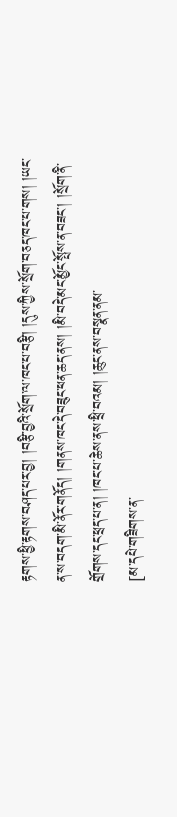རྟགས་ཕྱི་རྟགས་བཤད་པར་བྱ། །བརྩི་བྱའི་སྲོག་ལ་ཁང་པ་བརྩི། །དུས་ཀྱིས་སྲོག་བཅད་ཁང་པ་གས། །ཡང་ན་ས་བདག་མི་ནོར་གནོད། །གནས་ཁང་དེ་བཟུང་ཕན་ཆད་ནས། །མི་བདེ་མང་མྱོང་སྤོས་ན་བཟང་། །སྲོག་ནི་གྲོགས་དང་ཕྲད་པ་ན། །ཁང་པ་ཆེས་ནས་ཕྲི་བའམ། །ཆུང་ནས་བསྣན་ནམ་
[མ་དཔེ་གཟིགས་ན་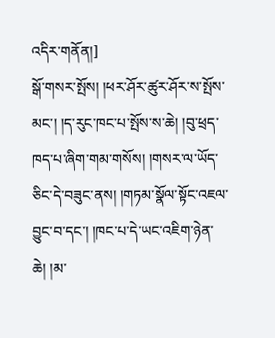འདིར་གནོན།]
སྒོ་གསར་སྤོས། །ཕར་ཤོར་ཚུར་ཤོར་ས་སྤོས་མང་། །ད་རུང་ཁང་པ་སྤོས་ས་ཆེ། །བུ་ཕྲད་ཁད་པ་ཞིག་གམ་གསོས། །གསར་ལ་ཡོད་ཅིང་དེ་བཟུང་ནས། །གཏམ་སྣོལ་སྟོང་འཇལ་བྱུང་བ་དང་། །ཁང་པ་དེ་ཡང་འཇིག་ཉེན་ཆེ། །མ་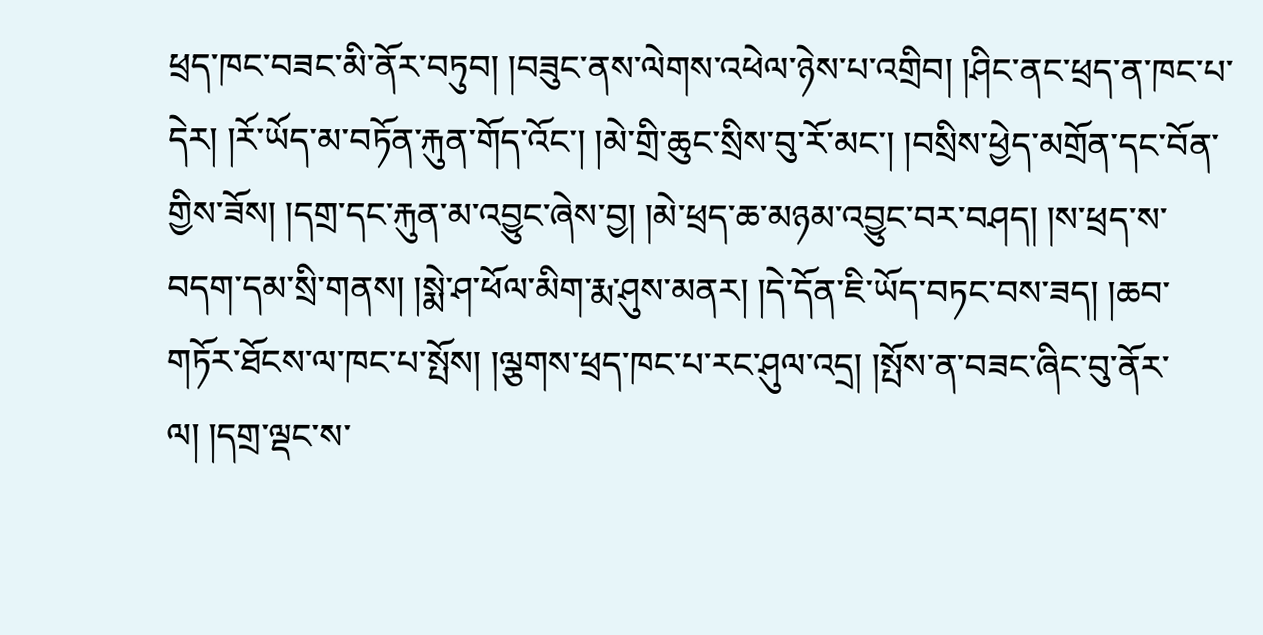ཕྲད་ཁང་བཟང་མི་ནོར་བཏུབ། །བཟུང་ནས་ལེགས་འཕེལ་ཉེས་པ་འགྲིབ། །ཤིང་ནང་ཕྲད་ན་ཁང་པ་དེར། །རོ་ཡོད་མ་བཏོན་རྐུན་གོད་འོང་། །མེ་གྲི་ཆུང་སྲིས་བུ་རོ་མང་། །བསྲིས་ཕྱེད་མགྲོན་དང་བོན་གྱིས་ཟོས། །དགྲ་དང་རྐུན་མ་འབྱུང་ཞེས་བྱ། །མེ་ཕྲད་ཆ་མཉམ་འབྱུང་བར་བཤད། །ས་ཕྲད་ས་བདག་དམ་སྲི་གནས། །སྨེ་ཤ་ཕོལ་མིག་རྨ་ཤུས་མནར། །དེ་དོན་ཇི་ཡོད་བཏང་བས་ཟད། །ཆབ་གཏོར་ཐོངས་ལ་ཁང་པ་སྤོས། །ལྕགས་ཕྲད་ཁང་པ་རང་ཤུལ་འདྲ། །སྤོས་ན་བཟང་ཞིང་བུ་ནོར་ལ། །དགྲ་ལྡང་ས་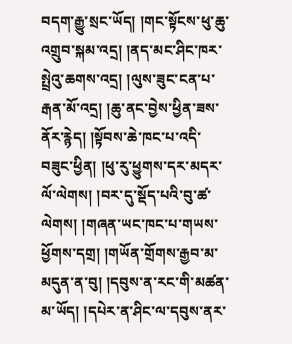བདག་རྒྱུ་སྲང་ཡོད། །གང་སྟོངས་ཕུ་ཆུ་འགྲུབ་སྐམ་འདྲ། །ནད་མང་ཤིང་ཁར་སྤྲེའུ་ཆགས་འདྲ། །ལུས་ཟུང་ངན་པ་རྒན་མོ་འདྲ། །ཆུ་ནང་བྱེས་ཕྱིན་ཟས་ནོར་རྙེད། །སྟོབས་ཆེ་ཁང་པ་འདི་བཟུང་ཕྱིན། །ཕུ་རུ་ཕྱུགས་དར་མདར་ལོ་ལེགས། །བར་དུ་སྡོད་པའི་བུ་ཚ་ལེགས། །གཞན་ཡང་ཁང་པ་གཡས་ཕྱོགས་དགྲ། །གཡོན་གྲོགས་རྒྱབ་མ་མདུན་ན་བུ། །དབུས་ན་རང་གི་མཚན་མ་ཡོད། །དཔེར་ན་ཤིང་ལ་དབུས་ནར་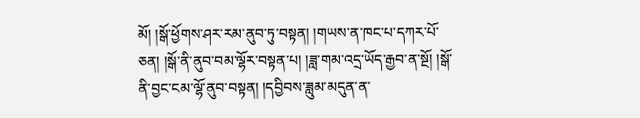མོ། །སྒོ་ཕྱོགས་ཤར་རམ་ནུབ་ཏུ་བསྟན། །གཡས་ན་ཁང་པ་དཀར་པོ་ཅན། །སྒོ་ནི་ནུབ་བམ་ལྷོར་བསྟན་པ། །ཟླ་གམ་འདྲ་ཡོད་རྒྱབ་ན་སྔོ། །སྒོ་ནི་བྱང་ངམ་ལྷོ་ནུབ་བསྟན། །དབྱིབས་ཟླུམ་མདུན་ན་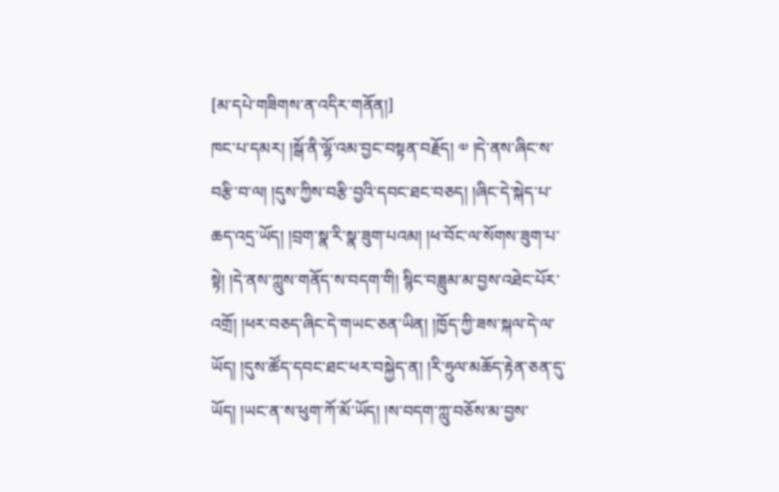[མ་དཔེ་གཟིགས་ན་འདིར་གནོན།]
ཁང་པ་དམར། །སྒོ་ནི་ལྷོ་འམ་བྱང་བསྟན་བརྗོད། ༧ །དེ་ནས་ཞིང་ས་བརྩི་བ་ལ། །དུས་ཀྱིས་བརྩི་བྱའི་དབང་ཐང་བཅད། །ཞིང་དེ་སྐེད་པ་ཆད་འདྲ་ཡོད། །བྲག་སྣ་རི་སྣ་ཟུག་པའམ། །ཕ་བོང་ལ་སོགས་ཟུག་པ་སྟེ། །དེ་ནས་ཀླུས་གནོད་ས་བདག་གི། སྙིང་བཟླུམ་མ་བྱས་འཐེང་པོར་འགྲོ། །ཕར་བཅད་ཞིང་དེ་གཡང་ཅན་ཡིན། །ཁྱོད་ཀྱི་ཟས་སྐལ་དེ་ལ་ཡོད། །དུས་ཚོད་དབང་ཐང་ཕར་བསྐྱེད་ན། །རི་ཧྲུལ་མཆོད་རྟེན་ཅན་དུ་ཡོད། །ཡང་ན་ས་ཕུག་ཀོ་མོ་ཡོད། །ས་བདག་ཀླུ་བཅོས་མ་བྱས་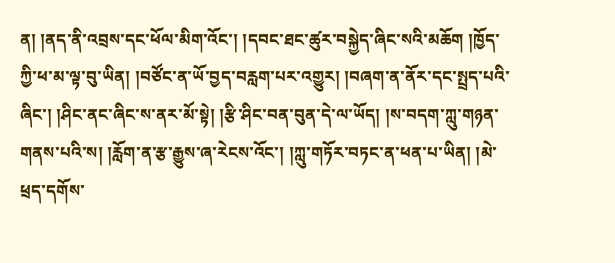ན། །ནད་ནི་འབྲས་དང་ཕོལ་མིག་འོང་། །དབང་ཐང་ཚུར་བསྐྱེད་ཞིང་སའི་མཆོག །ཁྱོད་ཀྱི་ཕ་མ་ལྟ་བུ་ཡིན། །བཙོང་ན་ཡོ་བྱད་བརླག་པར་འགྱུར། །བཞག་ན་ནོར་དང་སྤྲད་པའི་ཞིང་། །ཤིང་ནང་ཞིང་ས་ནར་མོ་སྟེ། །རྩི་ཤིང་བན་བུན་དེ་ལ་ཡོད། །ས་བདག་ཀླུ་གཉན་གནས་པའི་ས། །རློག་ན་རྩ་རྒྱུས་ཞ་རེངས་འོང་། །ཀླུ་གཏོར་བཏང་ན་ཕན་པ་ཡིན། །མེ་ཕྲད་དགོས་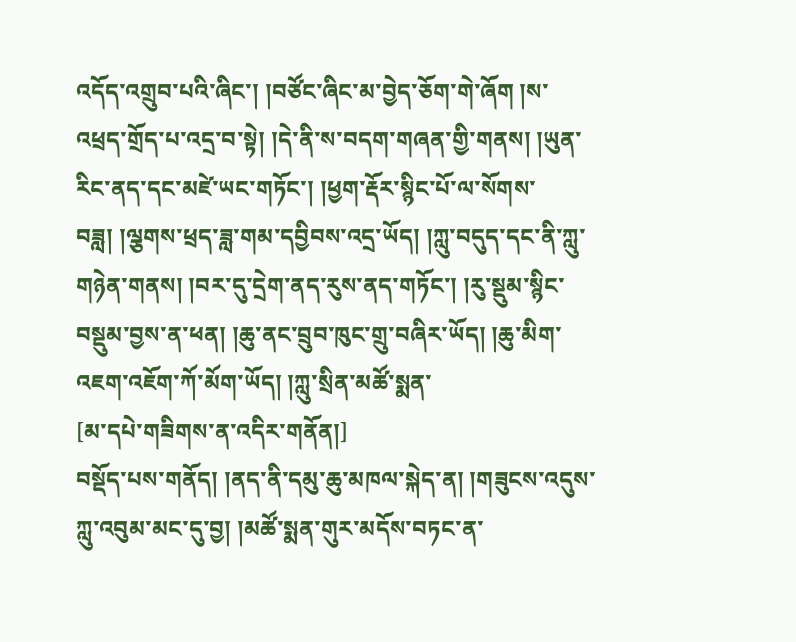འདོད་འགྲུབ་པའི་ཞིང་། །བཙོང་ཞིང་མ་བྱེད་ཅོག་གེ་ཞོག །ས་འཕྲད་གྲོད་པ་འདྲ་བ་སྟེ། །དེ་ནི་ས་བདག་གཞན་གྱི་གནས། །ཡུན་རིང་ནད་དང་མཛེ་ཡང་གཏོང་། །ཕྱག་རྡོར་སྙིང་པོ་ལ་སོགས་བཟླ། །ལྕགས་ཕྲད་ཟླ་གམ་དབྱིབས་འདྲ་ཡོད། །ཀླུ་བདུད་དང་ནི་ཀླུ་གཉེན་གནས། །བར་དུ་དྲེག་ནད་རུས་ནད་གཏོང་། །རུ་སྡུམ་སྙིང་བསྡུམ་བྱས་ན་ཕན། །ཆུ་ནང་བྲུབ་ཁུང་གྲུ་བཞིར་ཡོད། །ཆུ་མིག་འཇག་འཇོག་ཀོ་མོག་ཡོད། །ཀླུ་སྲིན་མཚོ་སྨན་
[མ་དཔེ་གཟིགས་ན་འདིར་གནོན།]
བསྡོད་པས་གནོད། །ནད་ནི་དམུ་ཆུ་མཁལ་སྐེད་ན། །གཟུངས་འདུས་ཀླུ་འབུམ་མང་དུ་བྱ། །མཚོ་སྨན་གུར་མདོས་བཏང་ན་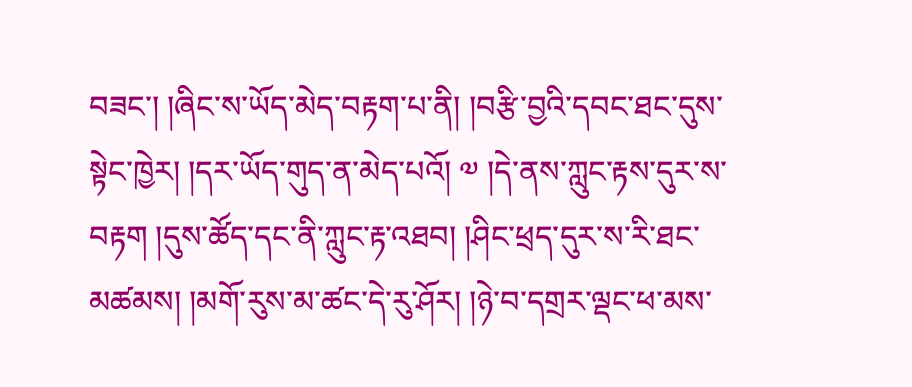བཟང་། །ཞིང་ས་ཡོད་མེད་བརྟག་པ་ནི། །བརྩི་བྱའི་དབང་ཐང་དུས་སྟེང་ཁྱེར། །དར་ཡོད་གུད་ན་མེད་པའོ། ༧ །དེ་ནས་ཀླུང་རྟས་དུར་ས་བརྟག །དུས་ཚོད་དང་ནི་ཀླུང་རྟ་འཐབ། །ཤིང་ཕྲད་དུར་ས་རི་ཐང་མཚམས། །མགོ་རུས་མ་ཚང་དེ་རུ་ཤོར། །ཉེ་བ་དགྲར་ལྡང་ཕ་མས་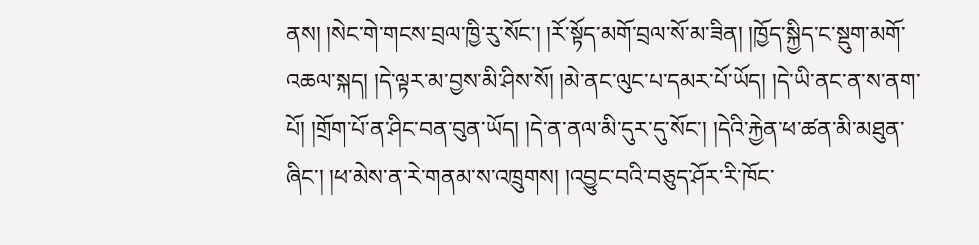ནས། །སེང་གེ་གངས་བྲལ་ཁྱི་རུ་སོང་། །རོ་སྟོད་མགོ་བྲལ་སོ་མ་ཟིན། །ཁྱོད་སྐྱིད་ང་སྡུག་མགོ་འཆལ་སྐད། །དེ་ལྟར་མ་བྱས་མི་ཤིས་སོ། །མེ་ནང་ལུང་པ་དམར་པོ་ཡོད། །དེ་ཡི་ནང་ན་ས་ནག་པོ། །གྲོག་པོ་ན་ཤིང་བན་བུན་ཡོད། །དེ་ན་ནལ་མི་དུར་དུ་སོང་། །དེའི་རྐྱེན་ཕ་ཚན་མི་མཐུན་ཞིང་། །ཕ་མེས་ན་རེ་གནམ་ས་འཁྲུགས། །འབྱུང་བའི་བཅུད་ཤོར་རི་ཁོང་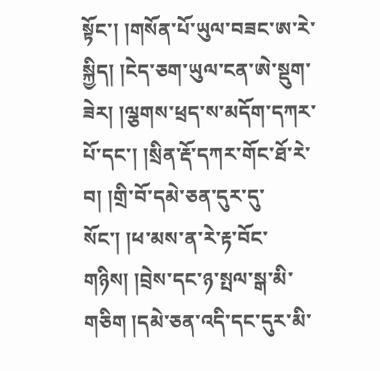སྟོང་། །གསོན་པོ་ཡུལ་བཟང་ཨ་རེ་སྐྱིད། །ངེད་ཅག་ཡུལ་ངན་ཨེ་སྡུག་ཟེར། །ལྕགས་ཕྲད་ས་མདོག་དཀར་པོ་དང་། །སྲིན་རྡོ་དཀར་གོང་ཐོ་རེ་བ། །གྲི་བོ་དམེ་ཅན་དུར་དུ་སོང་། །ཕ་མས་ན་རེ་རྟ་བོང་གཉིས། །བྲེས་དང་ཉ་སྤལ་སྒ་མི་གཅིག །དམེ་ཅན་འདི་དང་དུར་མི་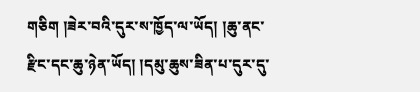གཅིག །ཟེར་བའི་དུར་ས་ཁྱོད་ལ་ཡོད། །ཆུ་ནང་རྫིང་དང་ཆུ་ཉེན་ཡོད། །དམུ་ཆུས་ཟིན་པ་དུར་དུ་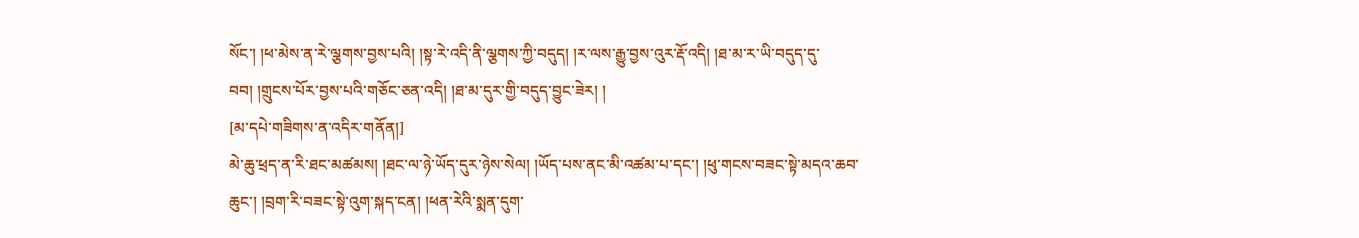སོང་། །ཕ་མེས་ན་རེ་ལྕགས་བྱས་པའི། །སྟ་རེ་འདི་ནི་ལྕགས་ཀྱི་བདུད། །ར་ལས་རྒྱུ་བྱས་འུར་རྡོ་འདི། །ཐ་མ་ར་ཡི་བདུད་དུ་བབ། །གྲུངས་པོར་བྱས་པའི་གཅོང་ཅན་འདི། །ཐ་མ་དུར་གྱི་བདུད་བྱུང་ཟེར། །
[མ་དཔེ་གཟིགས་ན་འདིར་གནོན།]
མེ་ཆུ་ཕྲད་ན་རི་ཐང་མཚམས། །ཐང་ལ་ཉེ་ཡོད་དུར་ཉེས་སེལ། །ཡོད་པས་ནང་མི་འཚམ་པ་དང་། །ཕུ་གངས་བཟང་སྟེ་མདའ་ཆབ་ཆུང་། །བྲག་རི་བཟང་སྟེ་འུག་སྐད་ངན། །ཕན་རེའི་སྨན་དུག་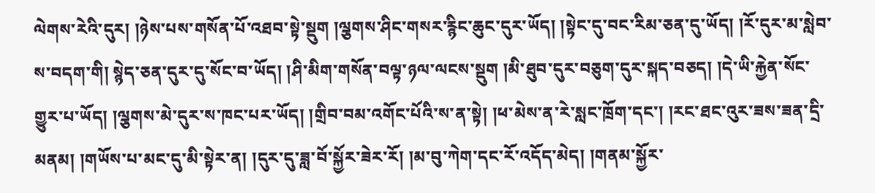ལེགས་རེའི་དུར། །ཉེས་པས་གསོན་པོ་འཐབ་སྟེ་སྡུག །ལྕགས་ཤིང་གསར་རྙིང་ཆུང་དུར་ཡོད། །སྟེང་དུ་བང་རིམ་ཅན་དུ་ཡོད། །རོ་དུར་མ་སླེབ་ས་བདག་གི། སྙེད་ཅན་དུར་དུ་སོང་བ་ཡོད། །ཤི་མིག་གསོན་བལྟ་ཉལ་ལངས་སྡུག །མི་ཐུབ་དུར་བཅུག་དུར་སྐད་བཅད། །དེ་ཡི་རྐྱེན་སོང་གྱུར་པ་ཡོད། །ལྕགས་མེ་དུར་ས་ཁང་པར་ཡོད། །གྲིབ་བམ་འགོང་པོའི་ས་ན་སྟེ། །ཕ་མེས་ན་རེ་སླང་ཁྲོག་དང་། །རང་ཐང་འུར་ཟས་ཟན་དྲི་མནམ། །གཡོས་པ་མང་དུ་མི་སྟེར་ན། །དུར་དུ་ཟླ་བོ་སྐྱོར་ཟེར་རོ། །མ་བུ་ཀེག་དང་རོ་འདོད་མེད། །གནམ་སྐྱོར་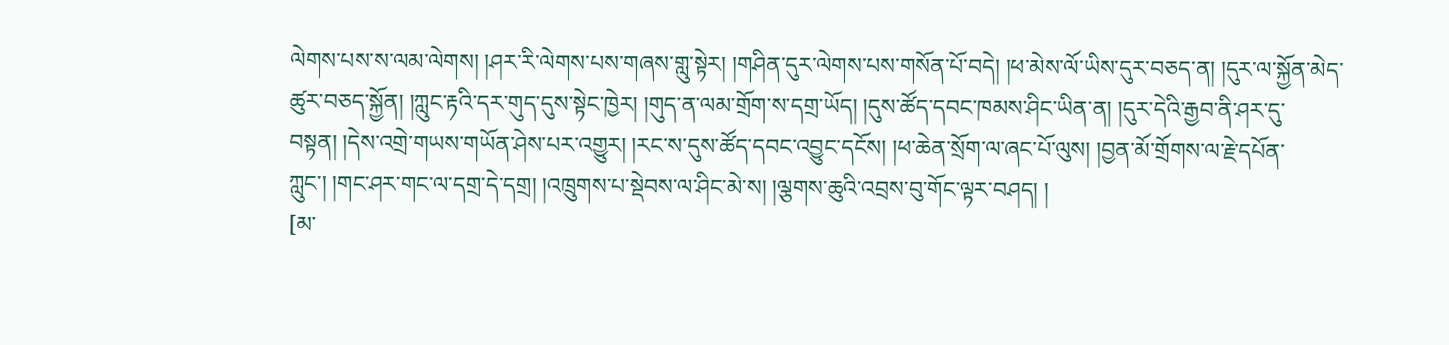ལེགས་པས་ས་ལམ་ལེགས། །ཤར་རི་ལེགས་པས་གཞས་གླུ་སྟེར། །གཤིན་དུར་ལེགས་པས་གསོན་པོ་བདེ། །ཕ་མེས་ལོ་ཡིས་དུར་བཅད་ན། །དུར་ལ་སྐྱོན་མེད་ཚུར་བཅད་སྐྱོན། །ཀླུང་རྟའི་དར་གུད་དུས་སྟེང་ཁྱེར། །གུད་ན་ལམ་གྲོག་ས་དགྲ་ཡོད། །དུས་ཚོད་དབང་ཁམས་ཤིང་ཡིན་ན། །དུར་དེའི་རྒྱབ་ནི་ཤར་དུ་བསྟན། །དེས་འགྲེ་གཡས་གཡོན་ཤེས་པར་འགྱུར། །རང་ས་དུས་ཚོད་དབང་འབྱུང་དངོས། །ཕ་ཆེན་སྲོག་ལ་ཞང་པོ་ལུས། །བྱན་མོ་གྲོགས་ལ་རྗེ་དཔོན་ཀླུང་། །གང་ཤར་གང་ལ་དགྲ་དེ་དགྲ། །འཁྲུགས་པ་སྡེབས་ལ་ཤིང་མེ་ས། །ལྕགས་ཆུའི་འབྲས་བུ་གོང་ལྟར་བཤད། །
[མ་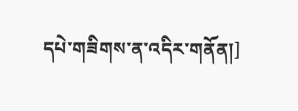དཔེ་གཟིགས་ན་འདིར་གནོན།]